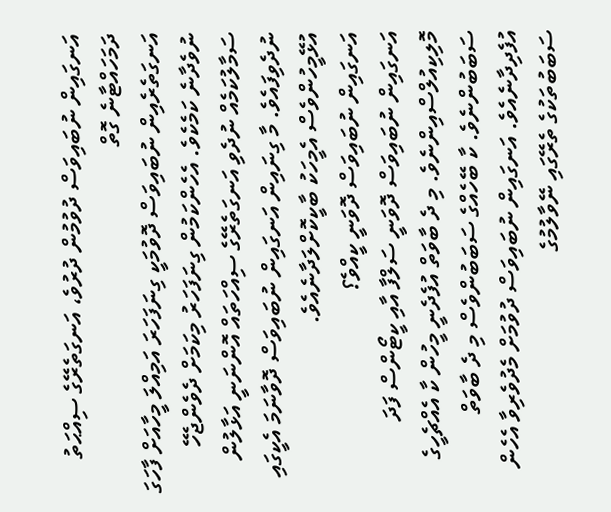އަނގައިން ނުބައިވަސް ދުވުމުން ދުރުވެ، އަނގަތެރޭގެ ސިއްޙަތު ދަމަހައްޓާނެ ގޮތް
އަނގަތެރެއިން ނުބައިވަސް ދޮވުމަކީ ގިނަފަހަރަ އަމިއްލަ މީހާއަށް ފާހަގަ ނުވެދާނެ ކަމެކެވެ. އެހެންކަމުން ގިނަފަހަރު މިކަމަށް ދެވެންޖެހޭ ސަމާލުކަމެއް ނުދެވި އަނގަތެރޭގެ ސިއްހަތައް އޮންނަނީ އަޅާލުން ނުދެވިފައެވެ. މާ ގިނައިން އަނގައިން ނުބައިވަސް ދޮވާނަމަ އެކީގައި އުޅޭމީހުންވެސް އެމީހަކު ބާކީކޮށްލަދާނެއެވެ.
އަނގައިން ނުބައިވަސް ދޮވަނީ ކީއްވެ؟
އަނގައިން ނުބައިވަސް ދޮވަނީ ސަލްފާ އާއި ކީޓޯންސް ފަދަ މޮލިކިއުލްސްއިންނެވެ. މި ދެ ބާވަތް އުފެދެނީ މީހުން ކާ އެއްޗެހީގެ ސަބަބުންނެވެ. ކާ ބޭހެއްގެ ސަބަބުންވެސް މި ދެ ބާވަތް އުފެދިދާނެއެވެ. އަނގައިން ނުބައިވަސް ދުވުމަށް މެދުވެރިވާ އެހެން ސަބަބުތަކުގެ ތެރޭގައި ނޭވާލުމުގެ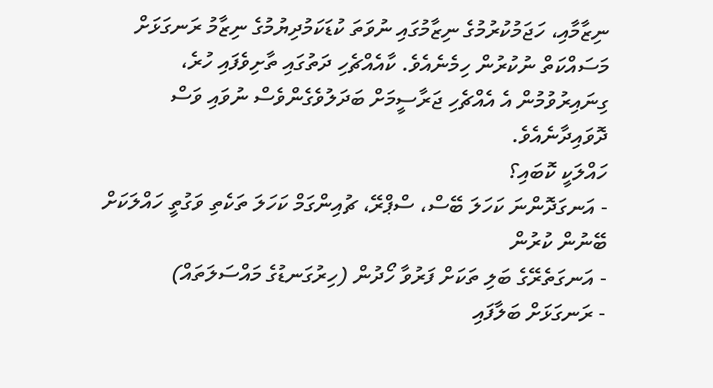ނިޒާމާއި، ހަޖަމުކުރުމުގެ ނިޒާމުގައި ނުވަތަ ކުޑަކަމުދިޔުމުގެ ނިޒާމު ރަނގަޅަށް މަސައްކަތް ނުކުރުން ހިމެނެއެވެ. ކާއެއްޗެހި ދަތުގައި ތާށިވެފައި ހުރެ، ގިނައިރުވުމުން އެ އެއްޗެހި ޖަރާސީމަށް ބަދަލުވެގެންވެސް ނުވައި ވަސް ދޮވައިދާނެއެވެ.
ހައްލަކީ ކޮބައި؟
- އަނގަދޮންނަ ކަހަލަ ބޭސް، ސްޕްރޭ، ޗުއިންގަމް ކަހަލަ ތަކެތި ވަގުތީ ހައްލަކަށް ބޭނުން ކުރުން
- އަނގަތެރޭގެ ބަލި ތަކަށް ފަރުވާ ހޯދުން (ހިރުގަނޑުގެ މައްސަލަތައް)
- ރަނގަޅަށް ބަލާފައި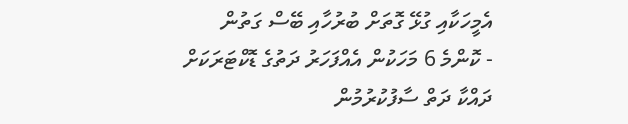އެމީހަކާއި ގުޅޭ ގޮތަށް ބުރުހާއި ބޭސް ގަތުން
- ކޮންމެ 6 މަހަކުން އެއްފަހަރު ދަތުގެ ޑޮކްޓަރަކަށް ދައްކާ ދަތް ސާފުކުރުމުން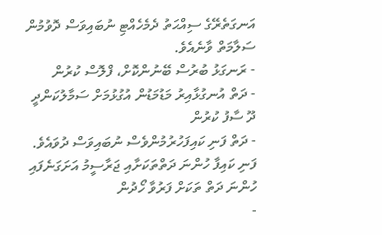އަނގަތެރޭގެ ސިއްޙަތު ދެމެހެއްޓި ނުބައިވަސް ދޮވުމުން ސަލާމަތް ވާނެއެވެ.
- ރަނގަޅު ބުރުސް ބޭނުންކޮށް، ފްލޮސް ކުރުން
- ދަތް އުނގުޅާއިރު މަޑުމަޑުން އުގުޅުމަށް ސަމާލުކަންދީ ދޫ ސާފު ކުރުން
- ދަތް ފަނި ކައިފަހުރުމުންވެސް ނުބައިވަސް ދުވައެވެ. ފަނި ކައިފާ ހުންނަ ދަތްތަކަށާއި ޖަރާސީމު އަށަގަނެފައި ހުންނަ ދަތް ތަކަށް ފަރުވާ ހޯދުން
-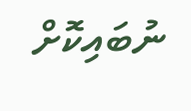ނުބައިކޮށް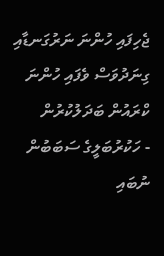ޖެހިފައި ހުންނަ ނަރުގަނޑާއި ގިނަދުވަސް ވެފައި ހުންނަ ކްރައުން ބަދަލުކުރުން
- ހަކުރުބަލީގެ ސަބަބުން ނުބައި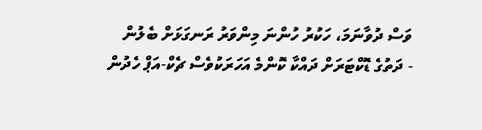ވަސް ދުވާނަމަ، ހަކުރު ހުންނަ މިންވަރު ރަނގަޅަށް ބެލުން
- ދަތުގެ ޑޮކްޓަރަށް ދައްކާ ކޮންމެ އަހަރަކުވެސް ޗެކް-އަޕް ހެދުން